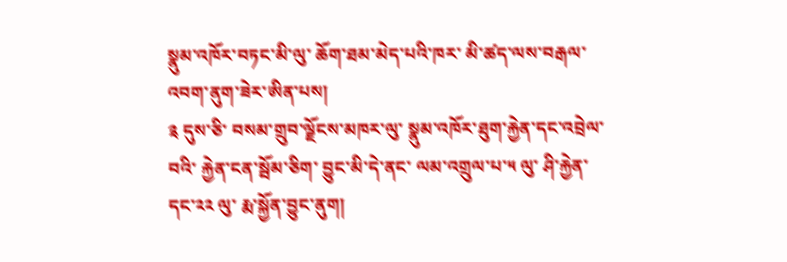སྣུམ་འཁོར་བཏང་མི་ལུ་ ཆོག་ཐམ་མེད་པའི་ཁར་ མི་ཚད་ལས་བརྒལ་ འབག་ནུག་ཟེར་ཨིན་པས།
༉ དུས་ཅི་ བསམ་གྲུབ་ལྗོངས་མཁར་ལུ་ སྣུམ་འཁོར་ཐུག་རྐྱེན་དང་འབྲེལ་བའི་ རྐྱེན་ངན་སྦོམ་ཅིག་ བྱུང་མི་དེ་ནང་ ལམ་འགྲུལ་པ་༥ ལུ་ ཤི་རྐྱེན་དང་༢༢ ལུ་ རྨ་སྐྱོན་བྱུང་ནུག།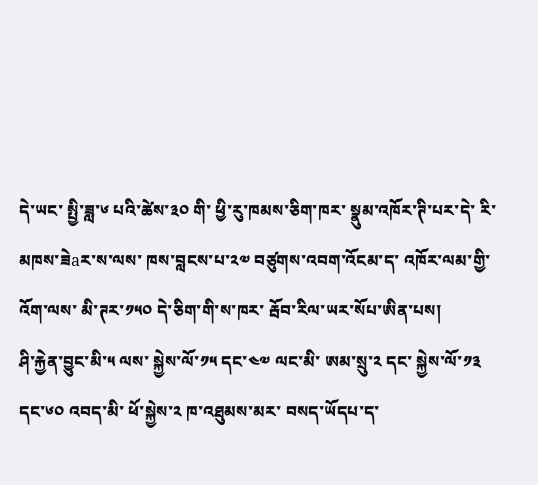དེ་ཡང་ སྤྱི་ཟླ་༦ པའི་ཚེས་༣༠ གི་ ཕྱི་རུ་ཁམས་ཅིག་ཁར་ སྣུམ་འཁོར་ཊི་པར་དེ་ རི་མཁས་ཟེaར་ས་ལས་ ཁས་བླངས་པ་༢༧ བཙུགས་འབག་འོངམ་ད་ འཁོར་ལམ་གྱི་འོག་ལས་ མི་ཊར་༡༥༠ དེ་ཅིག་གི་ས་ཁར་ རྦོབ་རིལ་ཡར་སོཔ་ཨིན་པས།
ཤི་རྐྱེན་བྱུང་མི་༥ ལས་ སྐྱེས་ལོ་༡༥ དང་༤༧ ལང་མི་ ཨམ་སྲུ་༢ དང་ སྐྱེས་ལོ་༡༣ དང་༦༠ འབད་མི་ ཕོ་སྐྱེས་༢ ཁ་འཐུམས་མར་ བསད་ཡོདཔ་ད་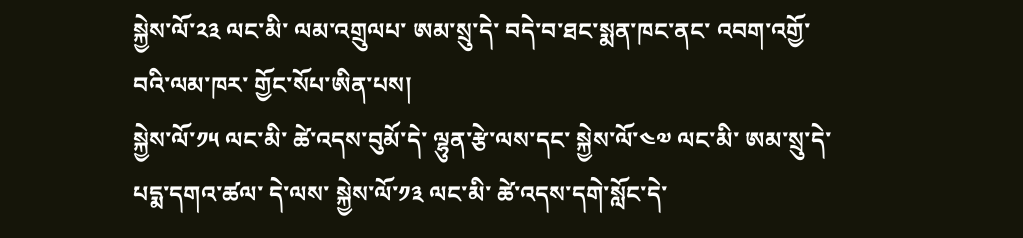སྐྱེས་ལོ་༢༣ ལང་མི་ ལམ་འགྲུལཔ་ ཨམ་སྲུ་དེ་ བདེ་བ་ཐང་སྨན་ཁང་ནང་ འབག་འགྱོ་བའི་ལམ་ཁར་ གྱོང་སོཔ་ཨིན་པས།
སྐྱེས་ལོ་༡༥ ལང་མི་ ཚེ་འདས་བུམོ་དེ་ ལྷུན་རྩེ་ལས་དང་ སྐྱེས་ལོ་༤༧ ལང་མི་ ཨམ་སྲུ་དེ་ པདྨ་དགའ་ཚལ་ དེ་ལས་ སྐྱེས་ལོ་༡༣ ལང་མི་ ཚེ་འདས་དགེ་སློང་དེ་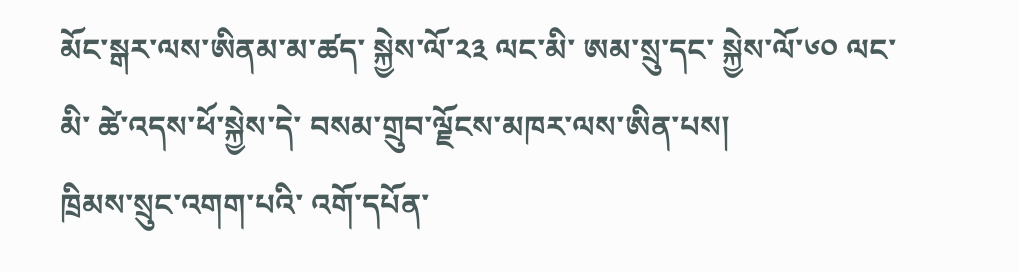མོང་སྒར་ལས་ཨིནམ་མ་ཚད་ སྐྱེས་ལོ་༢༣ ལང་མི་ ཨམ་སྲུ་དང་ སྐྱེས་ལོ་༦༠ ལང་མི་ ཚེ་འདས་ཕོ་སྐྱེས་དེ་ བསམ་གྲུབ་ལྗོངས་མཁར་ལས་ཨིན་པས།
ཁྲིམས་སྲུང་འགག་པའི་ འགོ་དཔོན་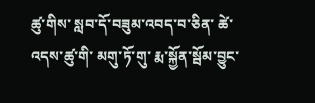ཚུ་གིས་ སླབ་དོ་བཟུམ་འབད་བ་ཅིན་ ཚེ་འདས་ཚུ་གི་ མགུ་ཏོ་གུ་ རྨ་སྐྱོན་སྦོམ་བྱུང་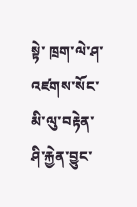སྟེ་ ཁྲག་ལེ་ཤ་འཛགས་སོང་མི་ལུ་བརྟེན་ ཤི་རྐྱེན་བྱུང་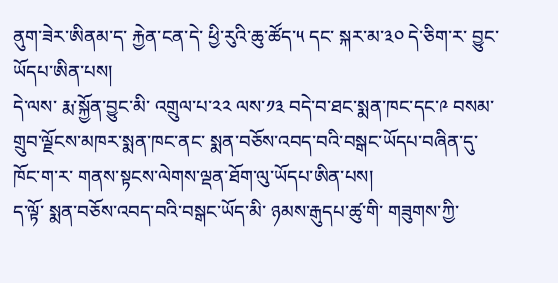ནུག་ཟེར་ཨིནམ་ད་ རྐྱེན་ངན་དེ་ ཕྱི་རུའི་ཆུ་ཚོད་༥ དང་ སྐར་མ་༣༠ དེ་ཅིག་ར་ བྱུང་ཡོདཔ་ཨིན་པས།
དེ་ལས་ རྨ་སྐྱོན་བྱུང་མི་ འགྲུལ་པ་༢༢ ལས་༡༣ བདེ་བ་ཐང་སྨན་ཁང་དང་༩ བསམ་གྲུབ་ལྗོངས་མཁར་སྨན་ཁང་ནང་ སྨན་བཅོས་འབད་བའི་བསྒང་ཡོདཔ་བཞིན་དུ་ ཁོང་ག་ར་ གནས་སྟངས་ལེགས་ལྡན་ཐོག་ལུ་ཡོདཔ་ཨིན་པས།
ད་ལྟོ་ སྨན་བཅོས་འབད་བའི་བསྒང་ཡོད་མི་ ཉམས་རྒུདཔ་ཚུ་གི་ གཟུགས་ཀྱི་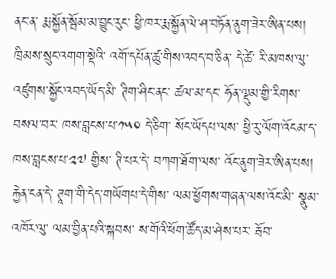ནང་ན་ རྨ་སྐྱོན་སྦོམ་མ་བྱུང་རུང་ ཕྱི་ཁར་རྨ་སྐྱོན་ལེ་ཤ་བཏོན་ནུག་ཟེར་ཨིན་པས།
ཁྲིམས་སྲུང་འགག་སྡེའི་ འགོ་དཔོན་ཚུ་གིས་འབད་བ་ཅིན་ དེ་ཚེ་ རི་མཁས་ལུ་ འཛུགས་སྐྱོང་འབད་ཡོད་མི་ ཊིག་ཤིང་ནང་ ཚལ་མ་དང་ ཧོན་ལྡུམ་གྱི་རིགས་བསལ་བར་ ཁས་བླངས་པ་༡༥༠ དེ་ཅིག་ སོང་ཡོདཔ་ལས་ ཕྱི་རུ་ལོག་འོངམ་ད་ ཁས་བླངས་པ་༢༧ གྱིས་ ཊི་པར་དེ་ བཀག་ཐོག་ལས་ འོང་ནུག་ཟེར་ཨིན་པས།
རྐྱེན་ངན་དེ་ ཊཱག་གི་དེད་གཡོགཔ་དེ་གིས་ ལམ་ཕྱོགས་གཞན་ལས་འོང་མི་ སྣུམ་འཁོར་ལུ་ ལམ་བྱིན་པའི་སྐབས་ ས་གོའི་ཕོག་ཚོད་མ་ཤེས་པར་ རྦོབ་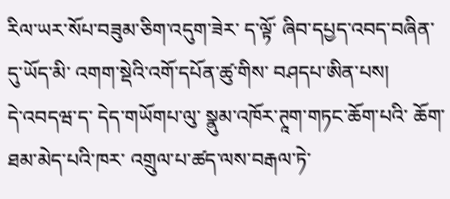རིལ་ཡར་སོཔ་བཟུམ་ཅིག་འདུག་ཟེར་ ད་ལྟོ་ ཞིབ་དཔྱད་འབད་བཞིན་དུ་ཡོད་མི་ འགག་སྡེའི་འགོ་དཔོན་ཚུ་གིས་ བཤདཔ་ཨིན་པས།
དེ་འབདཝ་ད་ དེད་གཡོགཔ་ལུ་ སྣུམ་འཁོར་ཊཱག་གཏང་ཆོག་པའི་ ཆོག་ཐམ་མེད་པའི་ཁར་ འགྲུལ་པ་ཚད་ལས་བརྒལ་ཏེ་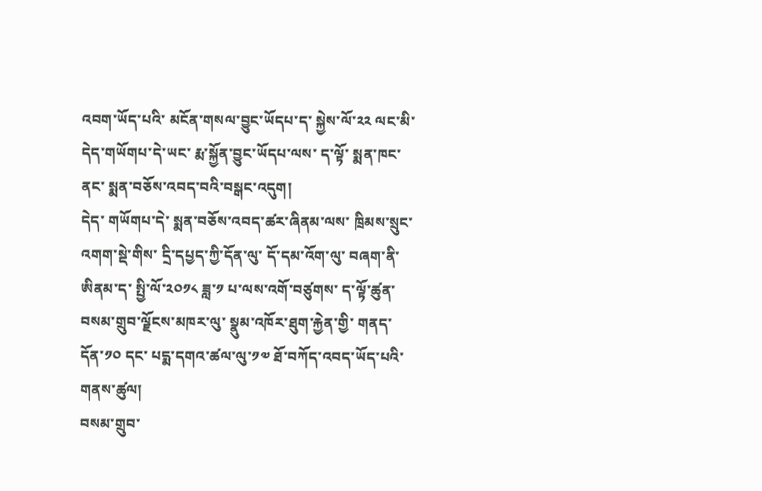འབག་ཡོད་པའི་ མངོན་གསལ་བྱུང་ཡོདཔ་ད་ སྐྱེས་ལོ་༢༢ ལང་མི་ དེད་གཡོགཔ་དེ་ཡང་ རྨ་སྐྱོན་བྱུང་ཡོདཔ་ལས་ ད་ལྟོ་ སྨན་ཁང་ནང་ སྨན་བཅོས་འབད་བའི་བསྒང་འདུག།
དེད་ གཡོགཔ་དེ་ སྨན་བཅོས་འབད་ཚར་ཞིནམ་ལས་ ཁྲིམས་སྲུང་འགག་སྡེ་གིས་ དྲི་དཔྱད་ཀྱི་དོན་ལུ་ དོ་དམ་འོག་ལུ་ བཞག་ནི་ཨིནམ་ད་ སྤྱི་ལོ་༢༠༡༨ ཟླ་༡ པ་ལས་འགོ་བཙུགས་ ད་ལྟོ་ཚུན་ བསམ་གྲུབ་ལྗོངས་མཁར་ལུ་ སྣུམ་འཁོར་ཐུག་རྐྱེན་གྱི་ གནད་དོན་༡༠ དང་ པདྨ་དགའ་ཚལ་ལུ་༡༧ ཐོ་བཀོད་འབད་ཡོད་པའི་གནས་ཚུལ།
བསམ་གྲུབ་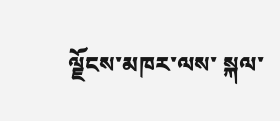ལྗོངས་མཁར་ལས་ སྐལ་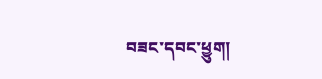བཟང་དབང་ཕྱུག།